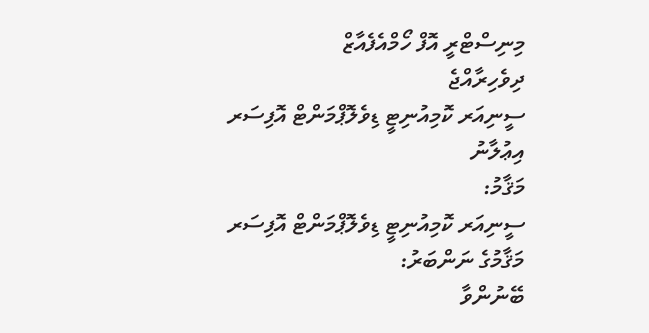މިނިސްޓްރީ އޮފް ހޯމްއެފެއާޒް
ދިވެހިރާއްޖެ
ސީނިއަރ ކޮމިއުނިޓީ ޑިވެލޮޕްމަންޓް އޮފިސަރ
އިޢުލާނު
މަޤާމު:
ސީނިއަރ ކޮމިއުނިޓީ ޑިވެލޮޕްމަންޓް އޮފިސަރ
މަޤާމުގެ ނަންބަރު:
ބޭނުންވާ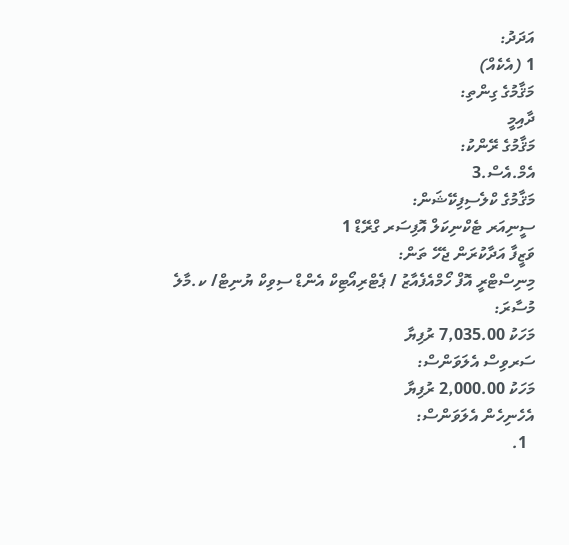އަދަދު:
1 (އެކެއް)
މަޤާމުގެ ގިންތި:
ދާއިމީ
މަޤާމުގެ ރޭންކު:
އެމް.އެސް.3
މަޤާމުގެ ކްލެސިފިކޭޝަން:
ސީނިއަރ ޓެކްނިކަލް އޮފިސަރ ގްރޭޑް 1
ވަޒީފާ އަދާކުރަން ޖެހޭ ތަން:
މިނިސްޓްރީ އޮފް ހޯމްއެފެއާޒު / ޕެޓްރިއޯޓިކް އެންޑް ސިވިކް ޔުނިޓް/ ކ.މާލެ
މުސާރަ:
މަހަކު 7,035.00 ރުފިޔާ
ސަރވިސް އެލަވަންސް:
މަހަކު 2,000.00 ރުފިޔާ
އެހެނިހެން އެލަވަންސް:
  1.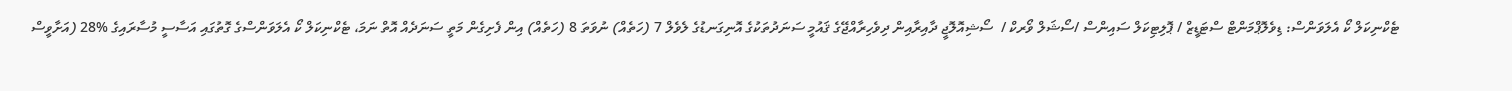ޓެކްނިކަލް ކޯ އެލަވަންސް: ޑިވެލޮޕްމަންޓް ސްޓަޑީޒް / ޕޮލިޓިކަލް ސައިންސް /ސޯޝަލް ވޯރކް /  ސޯޝިއޮލޮޖީ ދާއިރާއިން ދިވެހިރާއްޖޭގެ ޤައުމީ ސަނަދުތަކުގެ އޮނިގަނޑުގެ ލެވެލް 7 (ހަތެއް) ނުވަތަ 8 (ހަތެއް) އިން ފެށިގެން މަތީ ސަނަދެއް އޮތް ނަމަ، ޓެކްނިކަލް ކޯ އެލަވަންސްގެ ގޮތުގައި އަސާސީ މުސާރައިގެ %28 (އަށާވީސް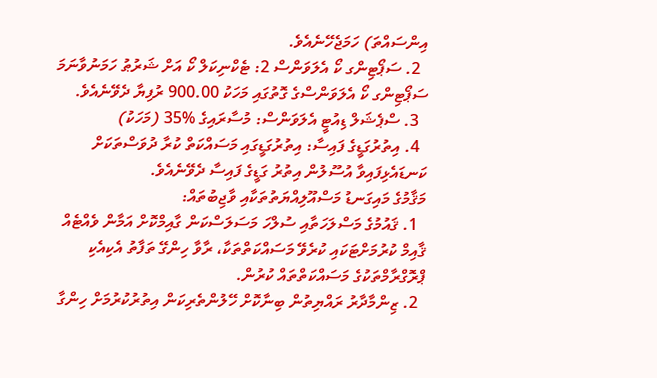އިންސައްތަ) ހަމަޖެހޭނެއެވެ.
  2. ސަޕޯޓިންގ ކޯ އެލަވަންސް 2: ޓެކްނިކަލް ކޯ އަށް ޝަރުޠު ހަމަނުވާނަމަ ސަޕޯޓިންގ ކޯ އެލަވަންސްގެ ގޮތުގައި މަހަކު 900.00 ރުފިޔާ ދެވޭނެއެވެ.
  3. ސްޕެޝަލް ޑިއުޓީ އެލަވަންސް: މުސާރައިގެ %35 (މަހަކު)
  4. އިތުރުގަޑީގެ ފައިސާ: އިތުރުގަޑީގައި މަސައްކަތް ކުރާ ދުވަސްތަކަށް ކަނޑައެޅިފައިވާ އުސޫލުން އިތުރު ގަޑީގެ ފައިސާ ދެވޭނެއެވެ.
މަޤާމުގެ މައިގަނޑު މަސްއޫލިއްޔަތުތަކާއި ވާޖިބުތައް:
  1. ޤައުމުގެ މަސްލަހަތާއި ސުލްހަ މަސަލަސްކަން ގާއިމްކޮށް އަމާން ވެއްޓެއް ޤާއިމް ކުރުމަށްޓަކައި ކުރެވޭ މަސައްކަތްތަކާ، ރާވާ ހިންގޭ ތަފާތު އެކިއެކި ޕްރޮގްރާމްތަކުގެ މަސައްކަތްތައް ކުރުން.
  2. ޒިންމާދާރު ރައްޔިތުން ބިނާކޮށް ހޭލުންތެރިކަން އިތުރުކުރުމަށް ހިންގާ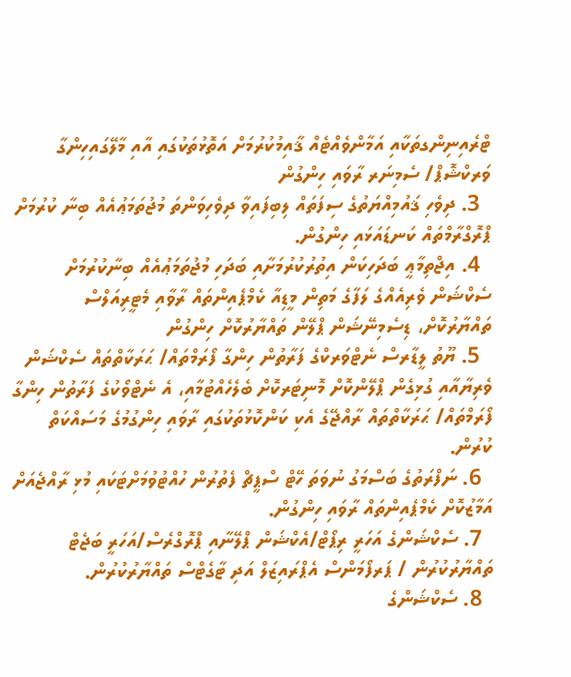ޓްރެއިނިންގތަކާއި އަމާންވެއްޓެއް ޤާއިމުކުރުމަށް އަތޮޅުތަކުގައި އާއި މާލޭގައިހިންގާ ވަރކްޝޮޕް/ ސެމިނަރ ރާވައި ހިންގުން
  3. ދިވެހި ޤައުމިއްޔަތުގެ ސިފަތައް ލިބިފައިވާ ދިވެހިވަންތަ މުޖުތަމަޢުއެއް ބިނާ ކުރުމަށް ޕްރޮގްރާމްތައް ކަނޑައަޅައި ހިންގުން.
  4. އިޖްތިމާޢީ ބަދަހިކަން އިތުރުކުރުމަށާއި ބަދަހި މުޖުތަމަޢުއެއް ބިނާކުރުމަށް ސެކްޝަން ވެރިއެއްގެ ލަފާގެ މަތިން މީޑިއާ ކެމްޕެއިންތައް ރާވާއި މެޓީރިއަލްސް ތައްޔާރުކޮށް، ޑިސެމިނޭޝަން ޕްލޭން ތައްޔާރުކޮށް ހިންގުން
  5. ޔޫތު ލީޑާރސް ނެޓްވަރކްގެ ފަރާތުން ހިންގާ ފޯރަމްތައް/ ޙަރަކާތްތައް ސެކްޝަން ވެރިޔާއާއި ގުޅިގެން ޕްލޭންކޮށް މޮނިޓަރކޮށް ބެލެހެއްޓުމާއި، އެ ނެޓްވޯކުގެ ފަރާތުން ހިންގާ ފޯރަމްތައް/ ޙަރަކާތްތައް ރާއްޖޭގެ އެކި ކަންކޮޅުތަކުގައި ރާވައި ހިންގުމުގެ މަސައްކަތް ކުރުން.
  6. ނަފްރަތުގެ ބަސްމަގު ނުވަތަ ހޭޓް ސްޕީޗް ފެތުރުން ހުއްޓުވުމަށްޓަކައި މުޅި ރާއްޖެއަށް އަމާޒުކޮށް ކެމްޕެއިންތައް ރާވައި ހިންގުން.
  7. ސެކްޝަންގެ އަހަރީ ރިޕޯޓް/އެކްޝަން ޕްލޭނާއި ޕްރޮގްރެސް/އަހަރީ ބަޖެޓް ތައްޔާރުކުރުން / ޕަރފޯމަންސް އެޕްރައިޒަލް އަދި ޓާގެޓްސް ތައްޔާރުކުރުން.
  8. ސެކްޝަންގެ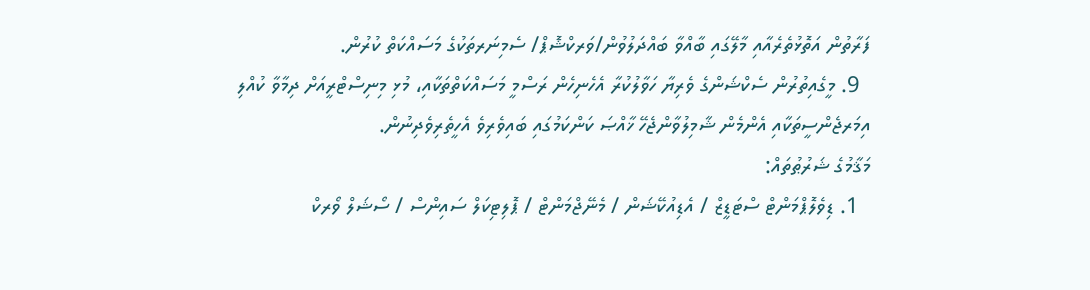ފަރާތުން އަތޮޅުތެރެއާއި މާލޭގައި ބާއްވާ ބައްދަލުވުން/ވަރކްޝޮޕް/ ސެމިނަރތަކުގެ މަސައްކަތް ކުރުން.
  9. މީގެއިތުރުން ސެކްޝަންގެ ވެރިޔާ ހަވާލުކުރާ އެހެނިހެން ރަސްމީ މަސައްކަތްތަކާއި، މުޅި މިނިސްޓްރީއަށް ދިމާވާ ކުއްލި އިމަރޖެންސީތަކާއި އެންމެން ޝާމިލުވާންޖެހޭ ޚާއްޞަ ކަންކަމުގައި ބައިވެރިވެ އެހީތެރިވެދިނުން.
މަޤާމުގެ ޝަރުޠުތައް:
  1. ޑިވެލޮޕްމަންޓް ސްޓަޑީޒް / އެޑިއުކޭޝަން / މެނޭޖްމަންޓް / ޕޮލިޓިކަލް ސައިންސް / ސޯޝަލް ވޯރކް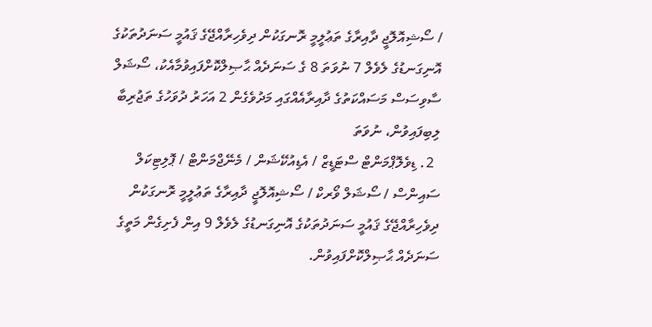/ ސޯޝިއޮލޮޖީ ދާއިރާގެ ތަޢުލީމީ ރޮނގަކުން ދިވެހިރާއްޖޭގެ ޤައުމީ ސަނަދުތަކުގެ އޮނިގަނޑުގެ ލެވެލް 7 ނުވަތަ 8 ގެ ސަނަދެއް ޙާޞިލްކޮށްފައިވުމާއެކު، ސޯޝަލް ސާވިސަސް މަސައްކަތުގެ ދާއިރާއެއްގައި މަދުވެގެން 2 އަހަރު ދުވަހުގެ ތަޖުރިބާ ލިބިފައިވުން، ނުވަތަ
  2. ޑިވެލޮޕްމަންޓް ސްޓަޑީޒް / އެޑިއުކޭޝަން / މެނޭޖްމަންޓް / ޕޮލިޓިކަލް ސައިންސް / ސޯޝަލް ވޯރކް / ސޯޝިއޮލޮޖީ ދާއިރާގެ ތަޢުލީމީ ރޮނގަކުން ދިވެހިރާއްޖޭގެ ޤައުމީ ސަނަދުތަކުގެ އޮނިގަނޑުގެ ލެވެލް 9 އިން ފެށިގެން މަތީގެ ސަނަދެއް ޙާޞިލްކޮށްފައިވުން.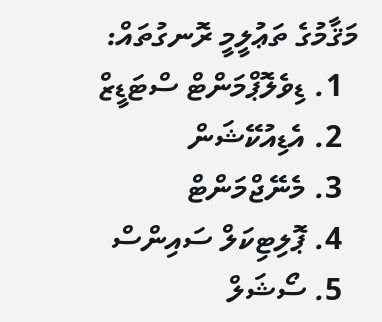މަޤާމުގެ ތަޢުލީމީ ރޮނގުތައް:
  1. ޑިވެލޮޕްމަންޓް ސްޓަޑީޒް
  2. އެޑިއުކޭޝަން
  3. މެނޭޖްމަންޓް
  4. ޕޮލިޓިކަލް ސައިންސް
  5. ސޯޝަލް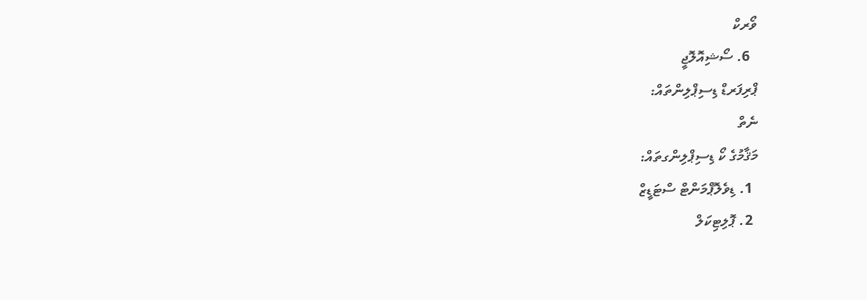ވޯރކް
  6. ސޯޝިއޮލޮޖީ
ޕްރިފަރޑް ޑިސިޕްލިންތައް:
ނެތް
މަޤާމުގެ ކޯ ޑިސިޕްލިންގތައް:
  1. ޑިވެލޮޕްމަންޓް ސްޓަޑީޒް
  2. ޕޮލިޓިކަލް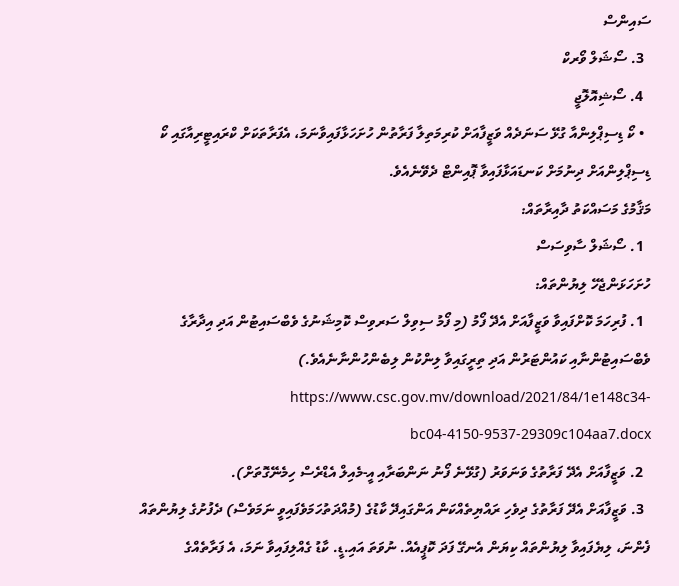ސައިންސް
  3. ސޯޝަލް ވޯރކް
  4. ސޯޝިއޮލޮޖީ
  • ކޯ ޑިސިޕްލިންއާ ގުޅޭ ސަނަދެއް ވަޒީފާއަށް ކުރިމަތިލާ ފަރާތުން ހުށަހަޅާފައިވާނަމަ، އެފަރާތަކަށް ކްރައިޓީރިއާގައި ކޯ ޑިސިޕްލިންއަށް ދިނުމަށް ކަނޑައަޅާފައިވާ ޕޮއިންޓް ދެވޭނެއެވެ.
މަޤާމުގެ މަސައްކަތު ދާއިރާތައް:
  1. ސޯޝަލް ސާވިސަސް
ހުށަހަޅަންޖެހޭ ލިޔުންތައް:
  1. ފުރިހަމަ ކޮށްފައިވާ ވަޒީފާއަށް އެދޭ ފޯމު (މި ފޯމު ސިވިލް ސަރވިސް ކޮމިޝަނުގެ ވެބްސައިޓުން އަދި އިދާރާގެ ވެބްސައިޓުންނާއި ކައުންޓަރުން އަދި ތިރީގައިވާ ލިންކުން ލިބެންހުންނާނެއެވެ.)  https://www.csc.gov.mv/download/2021/84/1e148c34-bc04-4150-9537-29309c104aa7.docx
  2. ވަޒީފާއަށް އެދޭ ފަރާތުގެ ވަނަވަރު (ގުޅޭނެ ފޯނު ނަންބަރާއި އީ-މެއިލް އެޑްރެސް ހިމެނޭގޮތަށް).
  3. ވަޒީފާއަށް އެދޭ ފަރާތުގެ ދިވެހި ރައްޔިތެއްކަން އަންގައިދޭ ކާޑުގެ (މުއްދަތުހަމަވެފައިވީ ނަމަވެސް) ދެފުށުގެ ލިޔުންތައް ފެންނަ، ލިޔެފައިވާ ލިޔުންތައް ކިޔަން އެނގޭ ފަދަ ކޮޕީއެއް. ނުވަތަ އައި.ޑީ. ކާޑު ގެއްލިފައިވާ ނަމަ، އެ ފަރާތެއްގެ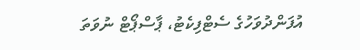އުފަންދުވަހުގެ ސެޓްފިކެޓު، ޕާސްޕޯޓް ނުވަތަ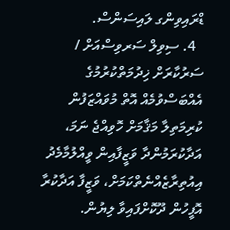ޑްރައިވިންގ ލައިސަންސް.
  4. ސިވިލް ސަރވިސްއަށް / ސަރުކާރަށް ޚިދުމަތްކުރުމުގެ އެއްބަސްވުމެއް އޮތް މުވައްޒަފުން ކުރިމަތިލާ މަޤާމަށް ހޮވިއްޖެ ނަމަ، އަދާކުރަމުންދާ ވަޒީފާއިން ވީއްލުމާމެދު އިއުތިރާޒެއްނެތްކަމަށް، ވަޒީފާ އަދާކުރާ އޮފީހުން ދޫކޮށްފައިވާ ލިޔުން.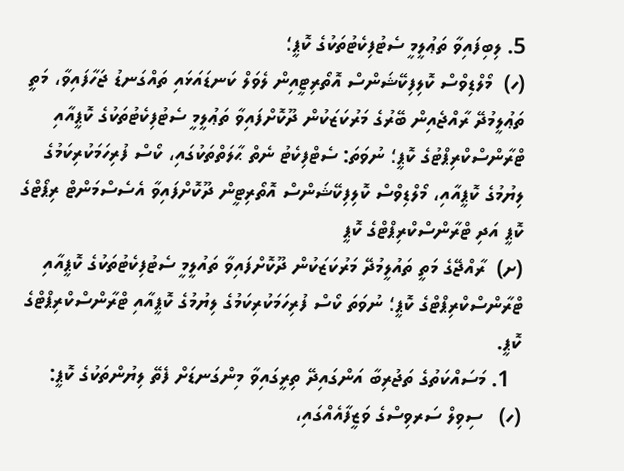5. ލިބިފައިވާ ތަޢުލީމީ ސެޓުފިކެޓުތަކުގެ ކޮޕީ؛
(ހ)  މޯލްޑިވްސް ކޮލިފިކޭޝަންސް އޮތޯރިޓީއިން ލެވަލް ކަނޑައަޅައި ތައްގަނޑު ޖަހާފައިވާ، މަތީ ތަޢުލީމުދޭ ރާއްޖެއިން ބޭރުގެ މަރުކަޒަކުން ދޫކޮށްފައިވާ ތަޢުލީމީ ސެޓުފިކެޓުތަކުގެ ކޮޕީއާއި ޓްރާންސްކްރިޕްޓުގެ ކޮޕީ؛ ނުވަތަ: ސެޓްފިކެޓު ނެތް ޙާލަތްތަކުގައި، ކޯސް ފުރިހަމަކުރިކަމުގެ ލިޔުމުގެ ކޮޕީއާއި، މޯލްޑިވްސް ކޮލިފިކޭޝަންސް އޮތޯރިޓީން ދޫކޮށްފައިވާ އެސެސްމަންޓް ރިޕޯޓްގެ ކޮޕީ އަދި ޓްރާންސްކްރިޕްޓްގެ ކޮޕީ
(ށ)  ރާއްޖޭގެ މަތީ ތައުލީމުދޭ މަރުކަޒަކުން ދޫކޮށްފައިވާ ތައުލީމީ ސެޓުފިކެޓުތަކުގެ ކޮޕީއާއި ޓްރާންސްކްރިޕްޓްގެ ކޮޕީ؛ ނުވަތަ ކޯސް ފުރިހަމަކުރިކަމުގެ ލިޔުމުގެ ކޮޕީއާއި ޓްރާންސްކްރިޕްޓްގެ ކޮޕީ.
  1. މަސައްކަތުގެ ތަޖުރިބާ އަންގައިދޭ ތިރީގައިވާ މިންގަނޑަށް ފެތޭ ލިޔުންތަކުގެ ކޮޕީ:
(ހ)   ސިވިލް ސަރވިސްގެ ވަޒީފާއެއްގައި،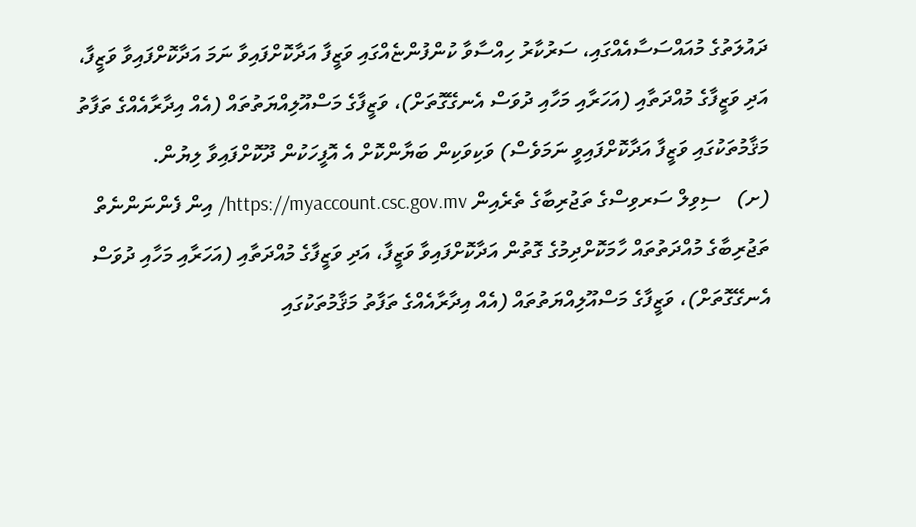ދައުލަތުގެ މުއައްސަސާއެއްގައި، ސަރުކާރު ހިއްސާވާ ކުންފުންޏެއްގައި ވަޒީފާ އަދާކޮށްފައިވާ ނަމަ އަދާކޮށްފައިވާ ވަޒީފާ، އަދި ވަޒީފާގެ މުއްދަތާއި (އަހަރާއި މަހާއި ދުވަސް އެނގޭގޮތަށް)، ވަޒީފާގެ މަސްއޫލިއްޔަތުތައް (އެއް އިދާރާއެއްގެ ތަފާތު މަޤާމުތަކުގައި ވަޒީފާ އަދާކޮށްފައިވީ ނަމަވެސް) ވަކިވަކިން ބަޔާންކޮށް އެ އޮފީހަކުން ދޫކޮށްފައިވާ ލިޔުން.
(ށ)   ސިވިލް ސަރވިސްގެ ތަޖުރިބާގެ ތެރެއިން https://myaccount.csc.gov.mv/ އިން ފެންނަންނެތް ތަޖުރިބާގެ މުއްދަތުތައް ހާމަކޮށްދިމުގެ ގޮތުން އަދާކޮށްފައިވާ ވަޒީފާ، އަދި ވަޒީފާގެ މުއްދަތާއި (އަހަރާއި މަހާއި ދުވަސް އެނގޭގޮތަށް)، ވަޒީފާގެ މަސްއޫލިއްޔަތުތައް (އެއް އިދާރާއެއްގެ ތަފާތު މަޤާމުތަކުގައި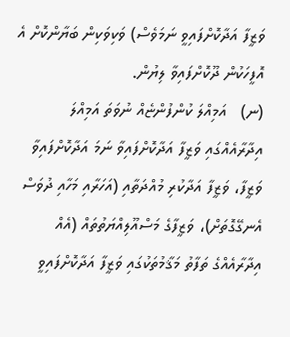ވަޒީފާ އަދާކޮށްފައިވީ ނަމަވެސް) ވަކިވަކިން ބަޔާންކޮށް އެ އޮފީހަކުން ދޫކޮށްފައިވާ ލިޔުން.
(ނ)   އަމިއްލަ ކުންފުންޏެއް ނުވަތަ އަމިއްލަ އިދާރާއެއްގައި ވަޒީފާ އަދާކޮށްފައިވާ ނަމަ އަދާކޮށްފައިވާ ވަޒީފާ، ވަޒީފާ އަދާކުރި މުއްދަތާއި (އަހަރާއި މަހާއި ދުވަސް އެނގޭގޮތަށް)، ވަޒީފާގެ މަސްއޫލިއްޔަތުތައް (އެއް އިދާރާއެއްގެ ތަފާތު މަޤާމުތަކުގައި ވަޒީފާ އަދާކޮށްފައިވީ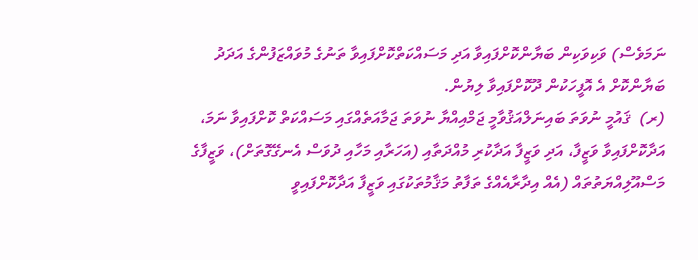ނަމަވެސް) ވަކިވަކިން ބަޔާންކޮށްފައިވާ އަދި މަސައްކަތްކޮށްފައިވާ ތަނުގެ މުވައްޒަފުންގެ އަދަދު ބަޔާންކޮށް އެ އޮފީހަކުން ދޫކޮށްފައިވާ ލިޔުން.
(ރ)  ޤައުމީ ނުވަތަ ބައިނަލްއަޤުވާމީ ޖަމްއިއްޔާ ނުވަތަ ޖަމާއަތެއްގައި މަސައްކަތް ކޮށްފައިވާ ނަމަ، އަދާކޮށްފައިވާ ވަޒީފާ، އަދި ވަޒީފާ އަދާކުރި މުއްދަތާއި (އަހަރާއި މަހާއި ދުވަސް އެނގޭގޮތަށް)، ވަޒީފާގެ މަސްއޫލިއްޔަތުތައް (އެއް އިދާރާއެއްގެ ތަފާތު މަޤާމުތަކުގައި ވަޒީފާ އަދާކޮށްފައިވީ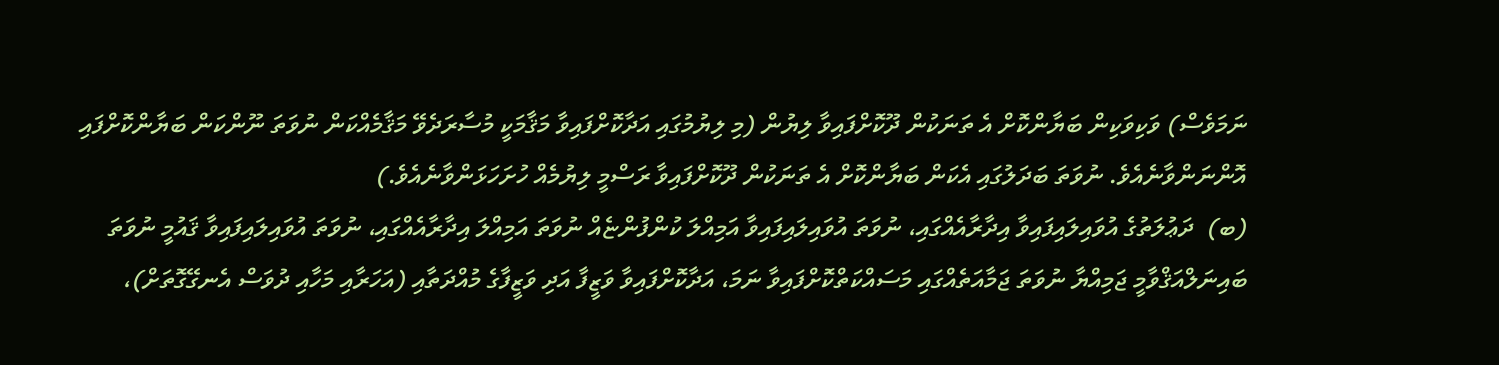ނަމަވެސް) ވަކިވަކިން ބަޔާންކޮށް އެ ތަނަކުން ދޫކޮށްފައިވާ ލިޔުން (މި ލިޔުމުގައި އަދާކޮށްފައިވާ މަޤާމަކީ މުސާރަދެވޭ މަޤާމެއްކަން ނުވަތަ ނޫންކަން ބަޔާންކޮށްފައި އޮންނަންވާނެއެވެ. ނުވަތަ ބަދަލުގައި އެކަން ބަޔާންކޮށް އެ ތަނަކުން ދޫކޮށްފައިވާ ރަސްމީ ލިޔުމެއް ހުށަހަޅަންވާނެއެވެ.)
(ބ)  ދަޢުލަތުގެ އުވައިލައިފައިވާ އިދާރާއެއްގައި، ނުވަތަ އުވައިލައިފައިވާ އަމިއްލަ ކުންފުންޏެއް ނުވަތަ އަމިއްލަ އިދާރާއެއްގައި، ނުވަތަ އުވައިލައިފައިވާ ޤައުމީ ނުވަތަ ބައިނަލްއަޤްވާމީ ޖަމިއްޔާ ނުވަތަ ޖަމާއަތެއްގައި މަސައްކަތްކޮށްފައިވާ ނަމަ، އަދާކޮށްފައިވާ ވަޒީފާ އަދި ވަޒީފާގެ މުއްދަތާއި (އަހަރާއި މަހާއި ދުވަސް އެނގޭގޮތަށް)،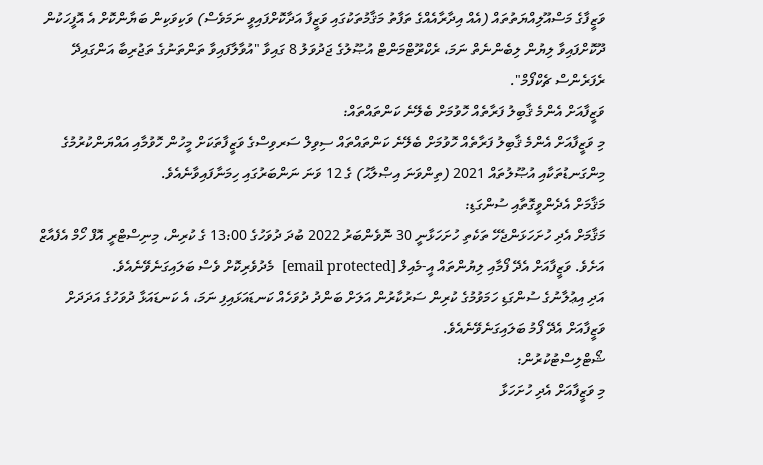ވަޒީފާގެ މަސްއޫލިއްޔަތުތައް (އެއް އިދާރާއެއްގެ ތަފާތު މަޤާމުތަކުގައި ވަޒީފާ އަދާކޮށްފައިވީ ނަމަވެސް) ވަކިވަކިން ބަޔާންކޮށް އެ އޮފީހަކުން ދޫކޮށްފައިވާ ލިޔުން ލިބެންނެތް ނަމަ، ރެކްރޫޓްމަންޓް އުޞޫލުގެ ޖަދުވަލު 8 ގައިވާ "އުވާލާފައިވާ ތަންތަނުގެ ތަޖުރިބާ އަންގައިދޭ ރެފަރެންސް ޗެކްފޯމް".
ވަޒީފާއަށް އެންމެ ޤާބިލު ފަރާތެއް ހޮވުމަށް ބެލޭނެ ކަންތައްތައް:
މި ވަޒީފާއަށް އެންމެ ޤާބިލު ފަރާތެއް ހޮވުމަށް ބެލޭނެ ކަންތައްތައް ސިވިލް ސަރވިސްގެ ވަޒީފާތަކަށް މީހުން ހޮވުމާއި އައްޔަންކުރުމުގެ މިންގަނޑުތަކާއި އުޞޫލުތައް 2021 (ތިންވަނަ އިޞްލާޙު) ގެ 12 ވަނަ ނަންބަރުގައި ހިމަނާފައިވާނެއެވެ.
މަޤާމަށް އެދެންވީގޮތާއި ސުންގަޑި:
މަޤާމަށް އެދި ހުށަހަޅަންޖެހޭ ތަކެތި ހުށަހަޅާނީ 30 ނޮވެންބަރު 2022 ބުދަ ދުވަހުގެ 13:00 ގެ ކުރިން، މިނިސްޓްރީ އޮފް ހޯމް އެފެއާޒް އަށެވެ. ވަޒީފާއަށް އެދޭ ފޯމާއި ލިޔުންތައް އީ-މެއިލް [email protected]  މެދުވެރިކޮށް ވެސް ބަލައިގަނެވޭނެއެވެ.
އަދި އިޢުލާނުގެ ސުންގަޑި ހަމަވުމުގެ ކުރިން ސަރުކާރުން އަލަށް ބަންދު ދުވަހެއް ކަނޑައަޅައިފި ނަމަ، އެ ކަނޑައަޅާ ދުވަހުގެ އަދަދަށް ވަޒީފާއަށް އެދޭ ފޯމު ބަލައިގަނެވޭނެއެވެ.
ޝޯޓްލިސްޓުކުރުން:
މި ވަޒީފާއަށް އެދި ހުށަހަޅާ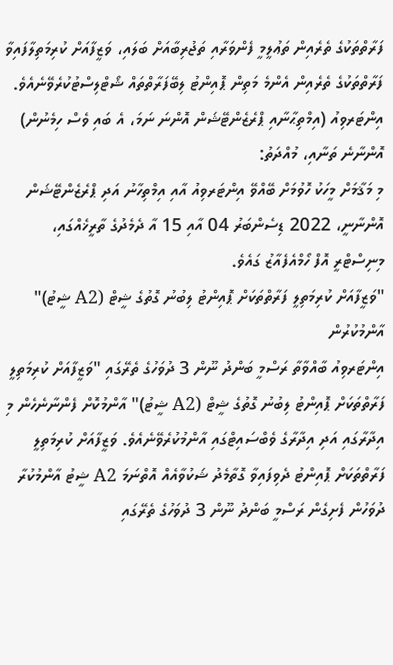ފަރާތްތަކުގެ ތެރެއިން ތަޢުލީމީ ފެންވަރާއި ތަޖުރިބާއަށް ބަލައި، ވަޒީފާއަށް ކުރިމަތިލާފައިވާ ފަރާތްތަކުގެ ތެރެއިން އެންމެ މަތިން ޕޮއިންޓު ލިބޭފަރާތްތައް ޝޯޓްލިސްޓުކުރެވޭނެއެވެ.
އިންޓަރވިއު (އިމްތިޙާނާއި ޕްރެޒެންޓޭޝަން އޮންނަ ނަމަ، އެ ބައި ވެސް ހިމެނުން) އޮންނާނެ ތަނާއި، މުއްދަތު:
މި މަޤާމަށް މީހަކު ހޮވުމަށް ބޭއްވޭ އިންޓަރވިއު އާއި އިމްތިހާނު އަދި ޕްރެޒެންޓޭޝަން އޮންނާނީ، 2022 ޑިސެންބަރު 04 އާއި 15 އާ ދެމެދުގެ ތާރީޚެއްގައި، މިނިސްޓްރީ އޮފް ހޯމްއެފެއާޒު ގައެވެ.
"ވަޒީފާއަށް ކުރިމަތިލީ ފަރާތްތަކަށް ޕޮއިންޓު ލިބުނު ގޮތުގެ ޝީޓް (A2 ޝީޓު)" އާންމުކުރުން
އިންޓަރވިއު ބާއްވާތާ ރަސްމީ ބަންދު ނޫން 3 ދުވަހުގެ ތެރޭގައި "ވަޒީފާއަށް ކުރިމަތިލީ ފަރާތްތަކަށް ޕޮއިންޓު ލިބުނު ގޮތުގެ ޝީޓް (A2 ޝީޓު)" އާންމުކޮށް ފެންނާނެހެން މި އިދާރާގައި އަދި އިދާރާގެ ވެބްސައިޓްގައި އާންމުކުރެވޭނެއެވެ. ވަޒީފާއަށް ކުރިމަތިލީ ފަރާތްތަކަށް ޕޮއިންޓު ދެވިފައިވާ ގޮތާމެދު ޝަކުވާއެއް އޮތްނަމަ A2 ޝީޓު އާންމުކުރާ ދުވަހުން ފެށިގެން ރަސްމީ ބަންދު ނޫން 3 ދުވަހުގެ ތެރޭގައި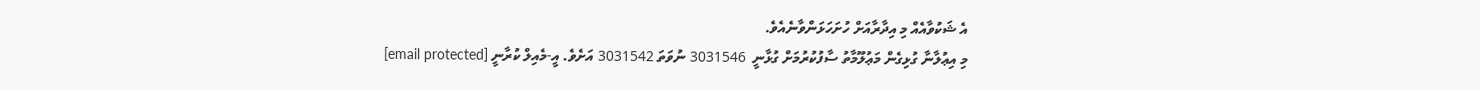އެ ޝަކުވާއެއް މި އިދާރާއަށް ހުށަހަޅަންވާނެއެވެ.
މި އިޢުލާނާ ގުޅިގެން މަޢުލޫމާތު ސާފުކުރުމަށް ގުޅާނީ  3031546 ނުވަތަ 3031542 އަށެވެ. އީ-މެއިލް ކުރާނީ [email protected]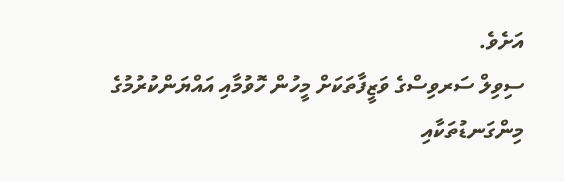އަށެވެ.
ސިވިލް ސަރވިސްގެ ވަޒީފާތަކަށް މީހުން ހޮވުމާއި އައްޔަންކުރުމުގެ މިންގަނޑުތަކާއި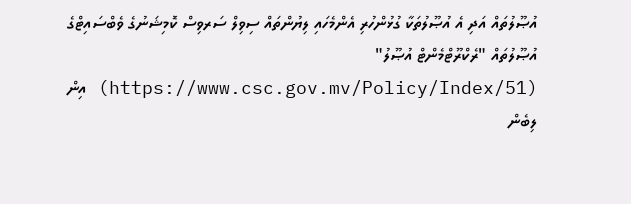އުޞޫލުތައް އަދި އެ އުޞޫލުތަކާ ގުޅުންހުރި އެންމެހައި ލިޔުންތައް ސިވިލް ސަރވިސް ކޮމިޝަނުގެ ވެބްސައިޓްގެ އުޞޫލުތައް "ރެކްރޫޓްމެންޓް އުޞޫލު" (https://www.csc.gov.mv/Policy/Index/51) އިން ލިބެން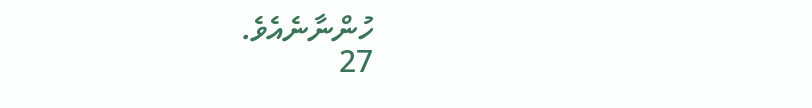ހުންނާނެއެވެ.
27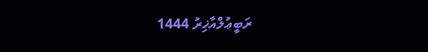ރަބީޢުލްއާޚިރު 1444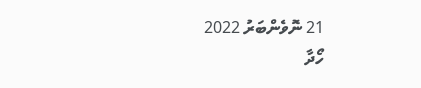21 ނޮވެންބަރު 2022
ހޯދާ